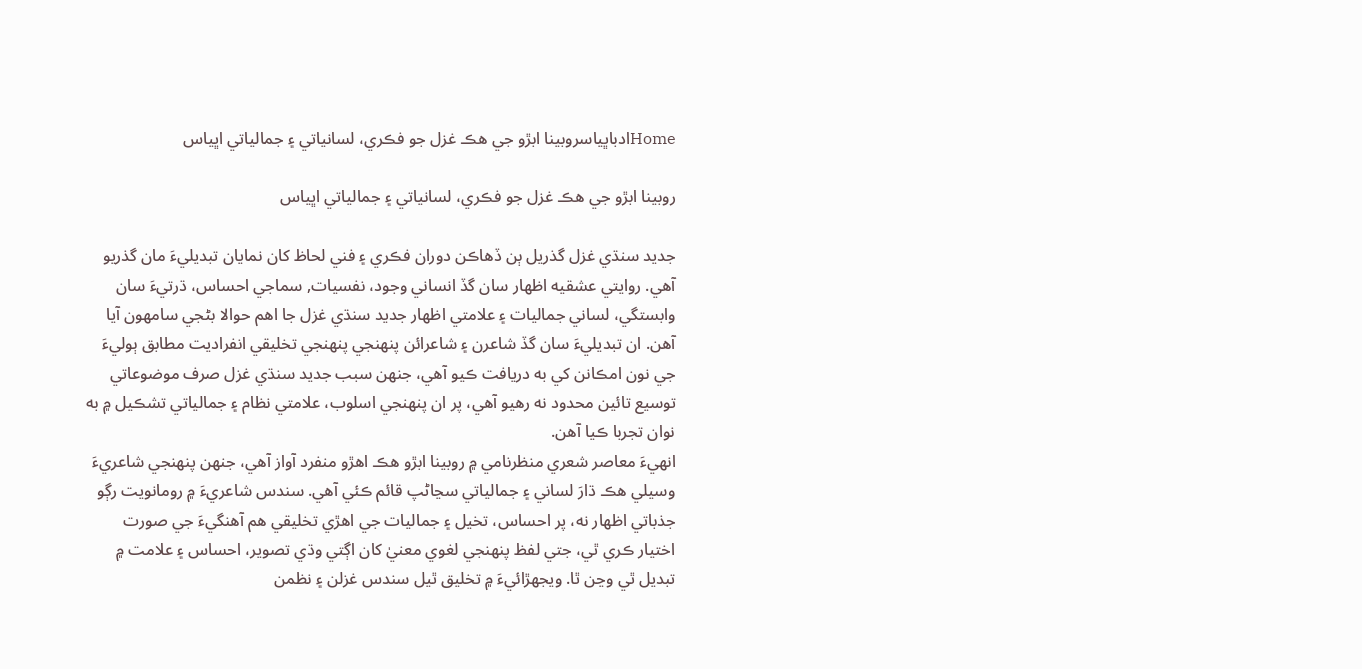Homeادباڀياسروبينا ابڙو جي هڪ غزل جو فڪري، لسانياتي ۽ جمالياتي اڀياس

روبينا ابڙو جي هڪ غزل جو فڪري، لسانياتي ۽ جمالياتي اڀياس

جديد سنڌي غزل گذريل ٻن ڏهاڪن دوران فڪري ۽ فني لحاظ کان نمايان تبديليءَ مان گذريو آهي. روايتي عشقيه اظھار سان گڏ انساني وجود، نفسيات, سماجي احساس، ڌرتيءَ سان وابستگي، لساني جماليات ۽ علامتي اظھار جديد سنڌي غزل جا اهم حوالا بڻجي سامهون آيا آهن. ان تبديليءَ سان گڏ شاعرن ۽ شاعرائن پنھنجي پنھنجي تخليقي انفراديت مطابق ٻوليءَ جي نون امڪانن کي به دريافت ڪيو آهي، جنھن سبب جديد سنڌي غزل صرف موضوعاتي توسيع تائين محدود نه رهيو آهي، پر ان پنھنجي اسلوب، علامتي نظام ۽ جمالياتي تشڪيل ۾ به نوان تجربا ڪيا آهن.
انهيءَ معاصر شعري منظرنامي ۾ روبينا ابڙو هڪ اهڙو منفرد آواز آهي، جنھن پنھنجي شاعريءَ وسيلي هڪ ڌارَ لساني ۽ جمالياتي سڃاڻپ قائم ڪئي آهي. سندس شاعريءَ ۾ رومانويت رڳو جذباتي اظھار نه، پر احساس، تخيل ۽ جماليات جي اهڙي تخليقي هم آهنگيءَ جي صورت اختيار ڪري ٿي، جتي لفظ پنھنجي لغوي معنيٰ کان اڳتي وڌي تصوير، احساس ۽ علامت ۾ تبديل ٿي وڃن ٿا. ويجهڙائيءَ ۾ تخليق ٿيل سندس غزلن ۽ نظمن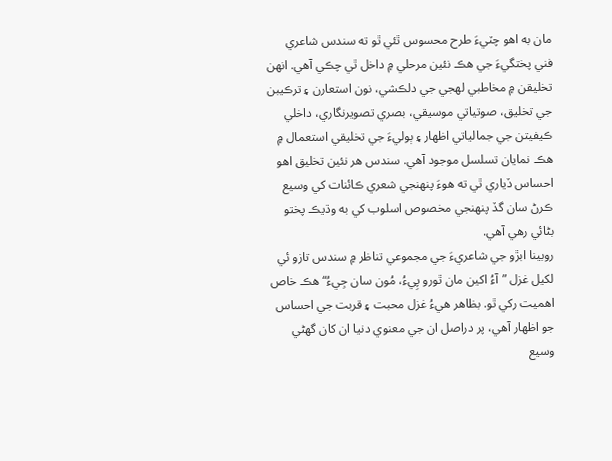مان به اهو چٽيءَ طرح محسوس ٿئي ٿو ته سندس شاعري فني پختگيءَ جي هڪ نئين مرحلي ۾ داخل ٿي چڪي آهي. انهن تخليقن ۾ مخاطبي لھجي جي دلڪشي، نون استعارن ۽ ترڪيبن جي تخليق، صوتياتي موسيقي، بصري تصويرنگاري، داخلي ڪيفيتن جي جمالياتي اظھار ۽ ٻوليءَ جي تخليقي استعمال ۾ هڪ نمايان تسلسل موجود آهي. سندس هر نئين تخليق اهو احساس ڏياري ٿي ته هوءَ پنھنجي شعري ڪائنات کي وسيع ڪرڻ سان گڏ پنھنجي مخصوص اسلوب کي به وڌيڪ پختو بڻائي رهي آهي.
روبينا ابڙو جي شاعريءَ جي مجموعي تناظر ۾ سندس تازو ئي لکيل غزل ”آءُ اکين مان ٿورو پِيءُ، مُون سان جِيءُ“ هڪ خاص اهميت رکي ٿو. بظاهر هيءُ غزل محبت ۽ قربت جي احساس جو اظھار آهي، پر دراصل ان جي معنوي دنيا ان کان گهڻي وسيع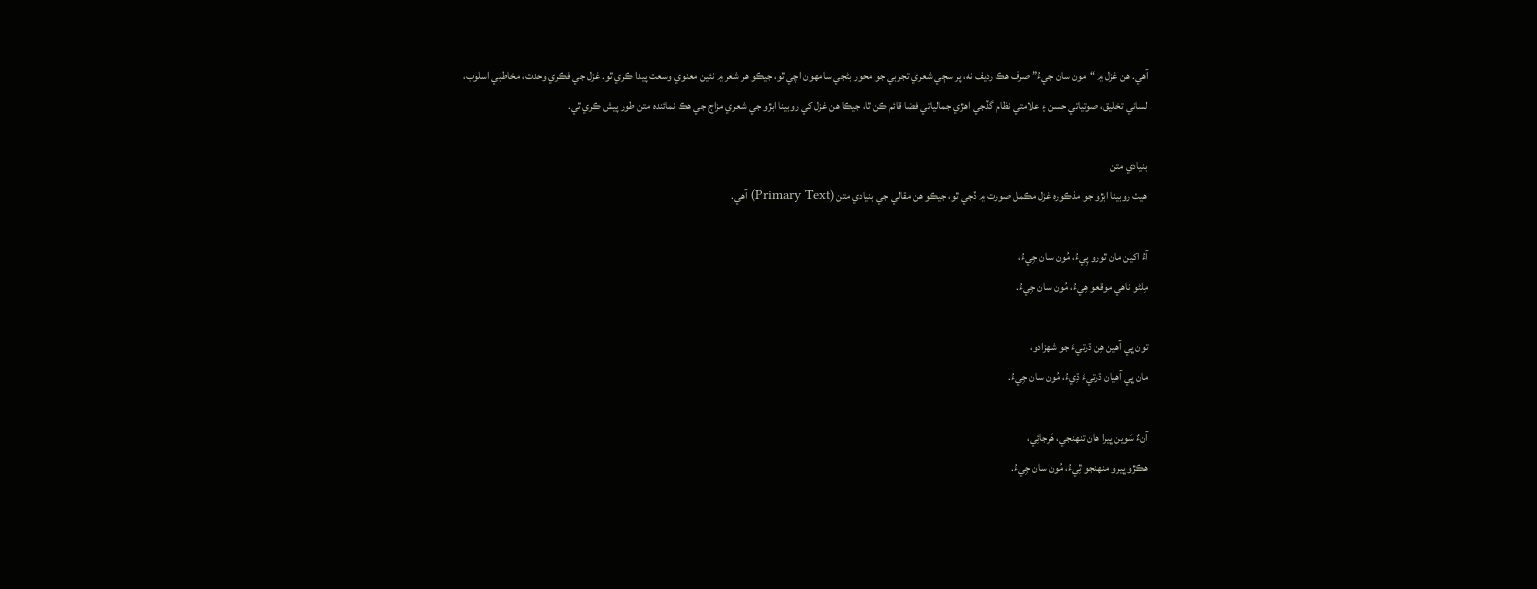آهي. هن غزل ۾ “مون سان جيءُ” صرف هڪ رديف نه، پر سڄي شعري تجربي جو محور بڻجي سامهون اچي ٿو، جيڪو هر شعر ۾ نئين معنوي وسعت پيدا ڪري ٿو. غزل جي فڪري وحدت، مخاطبي اسلوب، لساني تخليق، صوتياتي حسن ۽ علامتي نظام گڏجي اهڙي جمالياتي فضا قائم ڪن ٿا، جيڪا هن غزل کي روبينا ابڙو جي شعري مزاج جي هڪ نمائنده متن طور پيش ڪري ٿي.

بنيادي متن
هيٺ روبينا ابڙو جو مذڪوره غزل مڪمل صورت ۾ ڏجي ٿو، جيڪو هن مقالي جي بنيادي متن (Primary Text) آهي.

آءُ اکين مان ٿورو پِيءُ، مُون سان جِيءُ،
مِلڻو ناهي موقعو هِيءُ، مُون سان جِيءُ.

تون ڀي آھين ھِن ڌرتيءَ جو شھزادو،
مان ڀي آھيان ڌرتيءَ ڌِيءُ، مُون سان جِيءُ.

آنءٌ سَوين ڀيرا هان تنھنجي، هَرجائِي،
هڪڙو ڀيرو منھنجو ٿِيءُ، مُون سان جِيءُ.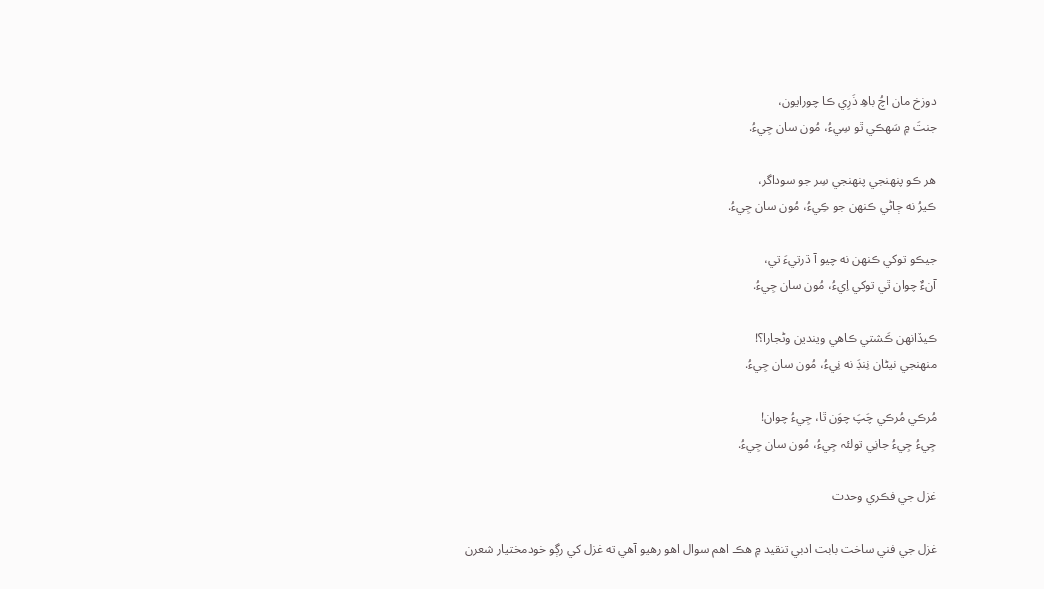دوزخ مان اچُ باھِ ذَرِي ڪا چورايون،
جنتَ ۾ سَھڪي ٿو سِيءُ، مُون سان جِيءُ.

ھر ڪو پنھنجي پنھنجي سِر جو سوداگر،
ڪيرُ نه ڄاڻي ڪنھن جو ڪِيءُ، مُون سان جِيءُ.

جيڪو توکي ڪنھن نه چيو آ ڌرتيءَ تي،
آنءٌ چوان ٿي توکي اِيءُ، مُون سان جِيءُ.

ڪيڏانھن ڪَشتي ڪاھي ويندين وڻجارا؟!
منھنجي نيڻان نِنڊَ نه نِيءُ، مُون سان جِيءُ.

مُرڪي مُرڪي چَپَ چوَن ٿا، جِيءُ چوان!
جِيءُ جِيءُ جانِي تولئہ جِيءُ، مُون سان جِيءُ.

غزل جي فڪري وحدت

غزل جي فني ساخت بابت ادبي تنقيد ۾ هڪ اهم سوال اهو رهيو آهي ته غزل کي رڳو خودمختيار شعرن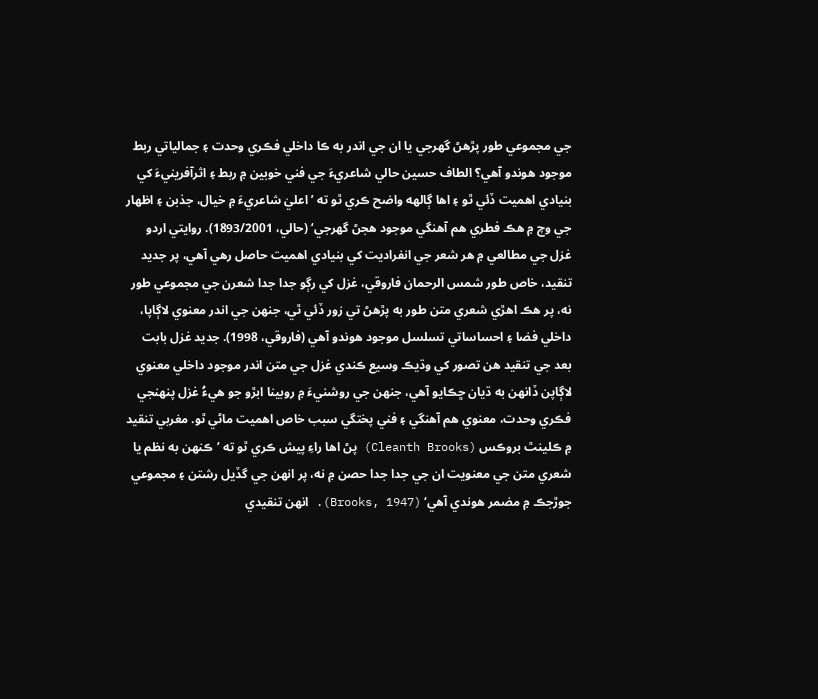جي مجموعي طور پڙهڻ گهرجي يا ان جي اندر به ڪا داخلي فڪري وحدت ۽ جمالياتي ربط موجود هوندو آهي؟ الطاف حسين حالي شاعريءَ جي فني خوبين ۾ ربط ۽ اثرآفرينيءَ کي بنيادي اهميت ڏئي ٿو ۽ اها ڳالهه واضح ڪري ٿو ته ’اعليٰ شاعريءَ ۾ خيال، جذبن ۽ اظھار جي وچ ۾ هڪ فطري هم آهنگي موجود هجڻ گهرجي‘ (حالي، 1893/2001). روايتي اردو غزل جي مطالعي ۾ هر شعر جي انفراديت کي بنيادي اهميت حاصل رهي آهي، پر جديد تنقيد، خاص طور شمس الرحمان فاروقي، غزل کي رڳو جدا جدا شعرن جي مجموعي طور نه، پر هڪ اهڙي شعري متن طور به پڙهڻ تي زور ڏئي ٿي، جنھن جي اندر معنوي لاڳاپا، داخلي فضا ۽ احساساتي تسلسل موجود هوندو آهي (فاروقي، 1998). جديد غزل بابت بعد جي تنقيد هن تصور کي وڌيڪ وسيع ڪندي غزل جي متن اندر موجود داخلي معنوي لاڳاپن ڏانھن به ڌيان ڇڪايو آهي، جنھن جي روشنيءَ ۾ روبينا ابڙو جو هيءُ غزل پنھنجي فڪري وحدت، معنوي هم آهنگي ۽ فني پختگي سبب خاص اهميت ماڻي ٿو. مغربي تنقيد ۾ ڪلينٿ بروڪس (Cleanth Brooks) پڻ اها راءِ پيش ڪري ٿو ته ’ڪنھن به نظم يا شعري متن جي معنويت ان جي جدا جدا حصن ۾ نه، پر انهن جي گڏيل رشتن ۽ مجموعي جوڙجڪ ۾ مضمر هوندي آهي‘ (Brooks, 1947). انهن تنقيدي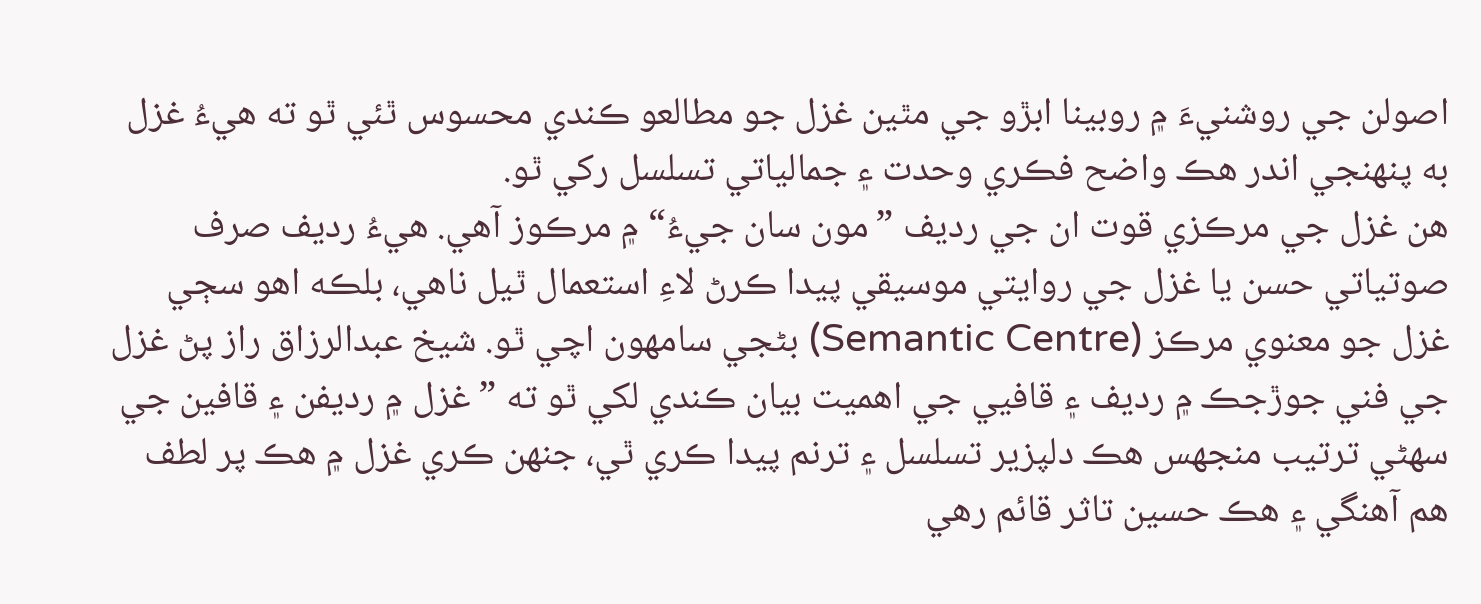اصولن جي روشنيءَ ۾ روبينا ابڙو جي مٿين غزل جو مطالعو ڪندي محسوس ٿئي ٿو ته هيءُ غزل به پنھنجي اندر هڪ واضح فڪري وحدت ۽ جمالياتي تسلسل رکي ٿو.
هن غزل جي مرڪزي قوت ان جي رديف ”مون سان جيءُ“ ۾ مرڪوز آهي. هيءُ رديف صرف صوتياتي حسن يا غزل جي روايتي موسيقي پيدا ڪرڻ لاءِ استعمال ٿيل ناهي، بلڪه اهو سڄي غزل جو معنوي مرڪز (Semantic Centre) بڻجي سامهون اچي ٿو. شيخ عبدالرزاق راز پڻ غزل جي فني جوڙجڪ ۾ رديف ۽ قافيي جي اهميت بيان ڪندي لکي ٿو ته ”غزل ۾ رديفن ۽ قافين جي سھڻي ترتيب منجهس هڪ دلپزير تسلسل ۽ ترنم پيدا ڪري ٿي، جنھن ڪري غزل ۾ هڪ پر لطف هم آهنگي ۽ هڪ حسين تاثر قائم رهي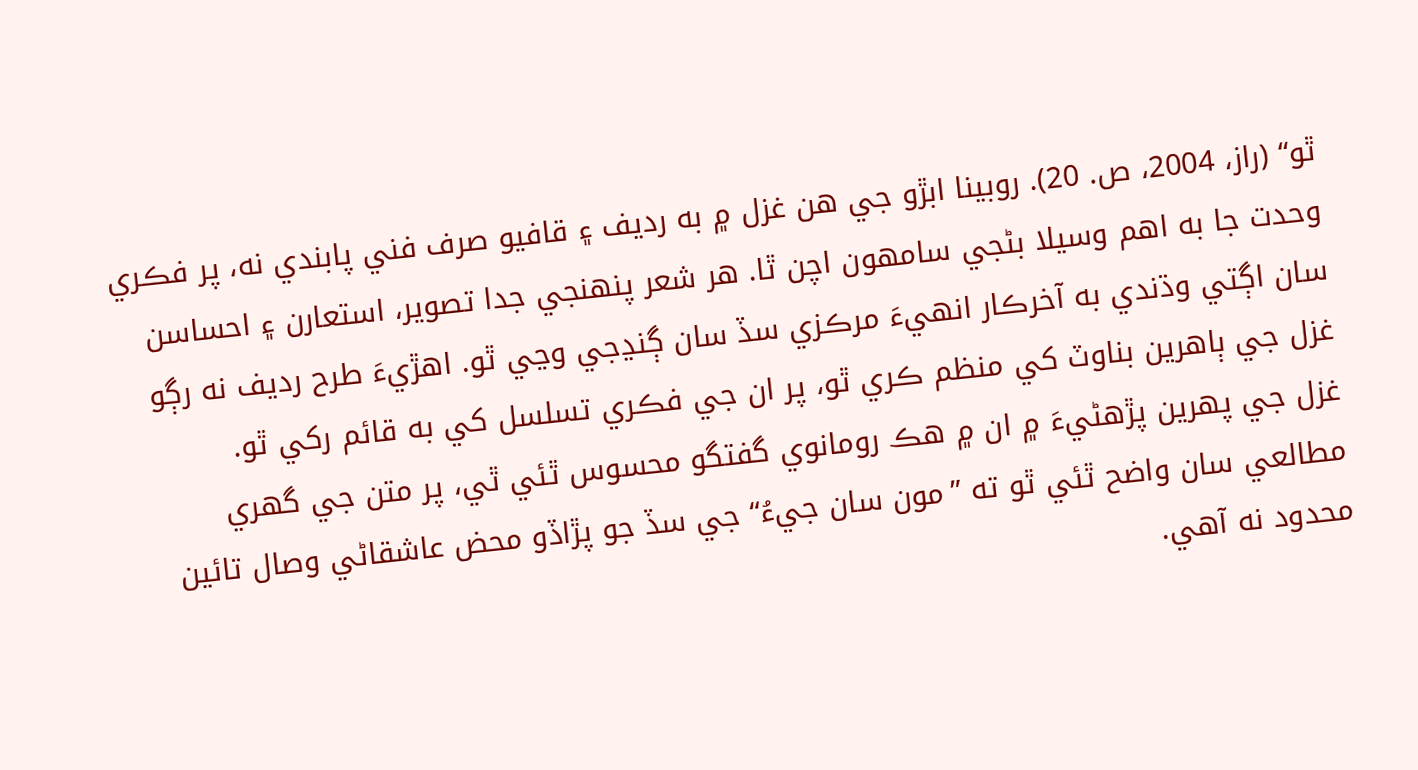ٿو“ (راز، 2004، ص. 20). روبينا ابڙو جي هن غزل ۾ به رديف ۽ قافيو صرف فني پابندي نه، پر فڪري وحدت جا به اهم وسيلا بڻجي سامهون اچن ٿا. هر شعر پنھنجي جدا تصوير، استعارن ۽ احساسن سان اڳتي وڌندي به آخرڪار انهيءَ مرڪزي سڏ سان ڳنڍجي وڃي ٿو. اهڙيءَ طرح رديف نه رڳو غزل جي ٻاهرين بناوٽ کي منظم ڪري ٿو، پر ان جي فڪري تسلسل کي به قائم رکي ٿو.
غزل جي پھرين پڙهڻيءَ ۾ ان ۾ هڪ رومانوي گفتگو محسوس ٿئي ٿي، پر متن جي گھري مطالعي سان واضح ٿئي ٿو ته ”مون سان جيءُ“ جي سڏ جو پڙاڏو محض عاشقاڻي وصال تائين محدود نه آهي.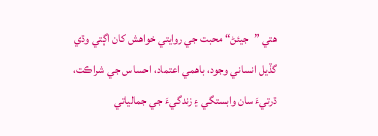هتي ”جيئڻ“ محبت جي روايتي خواهش کان اڳتي وڌي گڏيل انساني وجود، باهمي اعتماد، احساس جي شراڪت، ڌرتيءَ سان وابستگي ۽ زندگيءَ جي جمالياتي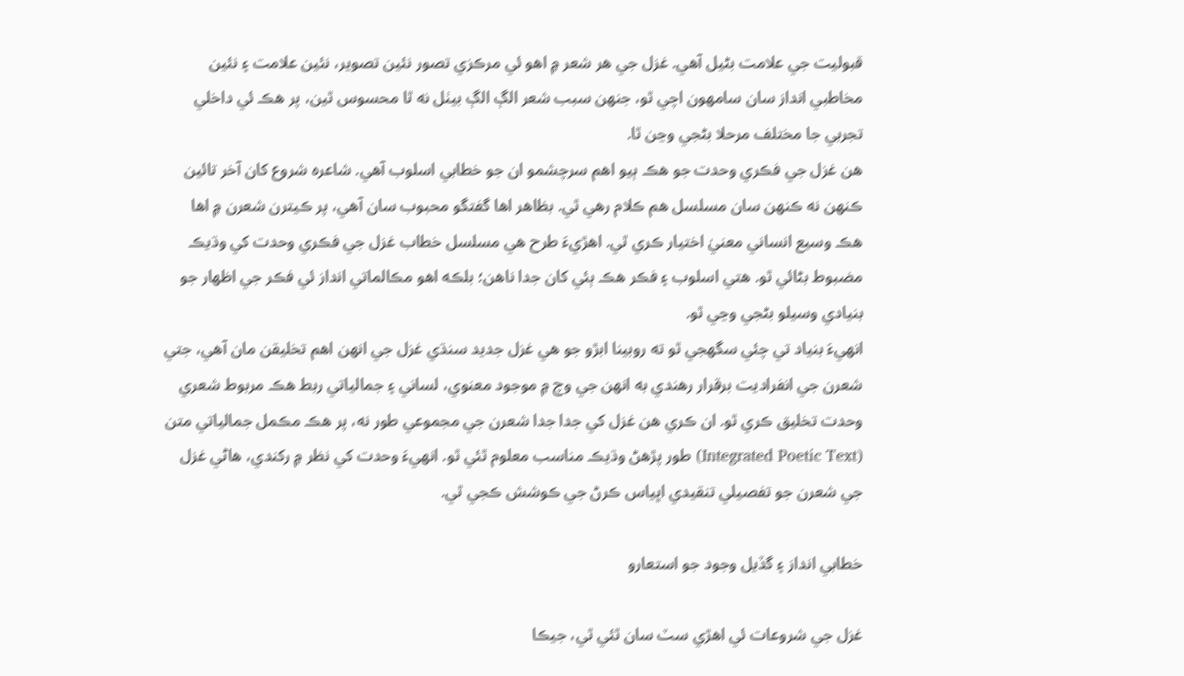قبوليت جي علامت بڻيل آهي. غزل جي هر شعر ۾ اهو ئي مرڪزي تصور نئين تصوير، نئين علامت ۽ نئين مخاطبي انداز سان سامهون اچي ٿو، جنھن سبب شعر الڳ الڳ بيٺل نه ٿا محسوس ٿين، پر هڪ ئي داخلي تجربي جا مختلف مرحلا بڻجي وڃن ٿا.
هن غزل جي فڪري وحدت جو هڪ ٻيو اهم سرچشمو ان جو خطابي اسلوب آهي. شاعره شروع کان آخر تائين ڪنهن نه ڪنهن سان مسلسل هم ڪلام رهي ٿي. بظاهر اها گفتگو محبوب سان آهي، پر ڪيترن شعرن ۾ اها هڪ وسيع انساني معنيٰ اختيار ڪري ٿي. اهڙيءَ طرح هي مسلسل خطاب غزل جي فڪري وحدت کي وڌيڪ مضبوط بڻائي ٿو. هتي اسلوب ۽ فڪر هڪ ٻئي کان جدا ناهن؛ بلڪه اهو مڪالماتي انداز ئي فڪر جي اظهار جو بنيادي وسيلو بڻجي وڃي ٿو.
انهيءَ بنياد تي چئي سگهجي ٿو ته روبينا ابڙو جو هي غزل جديد سنڌي غزل جي انهن اهم تخليقن مان آهي، جتي شعرن جي انفراديت برقرار رهندي به انهن جي وچ ۾ موجود معنوي، لساني ۽ جمالياتي ربط هڪ مربوط شعري وحدت تخليق ڪري ٿو. ان ڪري هن غزل کي جدا جدا شعرن جي مجموعي طور نه، پر هڪ مڪمل جمالياتي متن (Integrated Poetic Text) طور پڙهڻ وڌيڪ مناسب معلوم ٿئي ٿو. انهيءَ وحدت کي نظر ۾ رکندي، هاڻي غزل جي شعرن جو تفصيلي تنقيدي اڀياس ڪرڻ جي ڪوشش ڪجي ٿي.

خطابي انداز ۽ گڏيل وجود جو استعارو

غزل جي شروعات ئي اهڙي سٽ سان ٿئي ٿي، جيڪا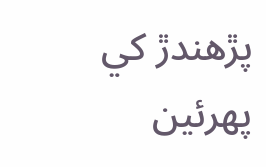پڙهندڙ کي پھرئين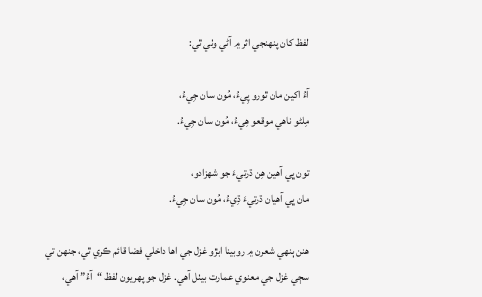لفظ کان پنھنجي اثر ۾ آڻي وٺي ٿي:

آءُ اکين مان ٿورو پِيءُ، مُون سان جِيءُ،
مِلڻو ناهي موقعو هِيءُ، مُون سان جِيءُ.

تون ڀي آھين ھِن ڌرتيءَ جو شھزادو،
مان ڀي آھيان ڌرتيءَ ڌِيءُ، مُون سان جِيءُ.

هنن ٻنهي شعرن ۾ روبينا ابڙو غزل جي اها داخلي فضا قائم ڪري ٿي، جنھن تي سڄي غزل جي معنوي عمارت بيٺل آهي. غزل جو پھريون لفظ “آءُ” آهي،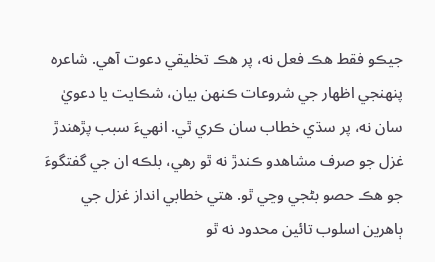جيڪو فقط هڪ فعل نه، پر هڪ تخليقي دعوت آهي. شاعره پنھنجي اظهار جي شروعات ڪنھن بيان، شڪايت يا دعويٰ سان نه، پر سڌي خطاب سان ڪري ٿي. انهيءَ سبب پڙهندڙ غزل جو صرف مشاهدو ڪندڙ نه ٿو رهي، بلڪه ان جي گفتگوءَ جو هڪ حصو بڻجي وڃي ٿو. هتي خطابي انداز غزل جي ٻاهرين اسلوب تائين محدود نه ٿو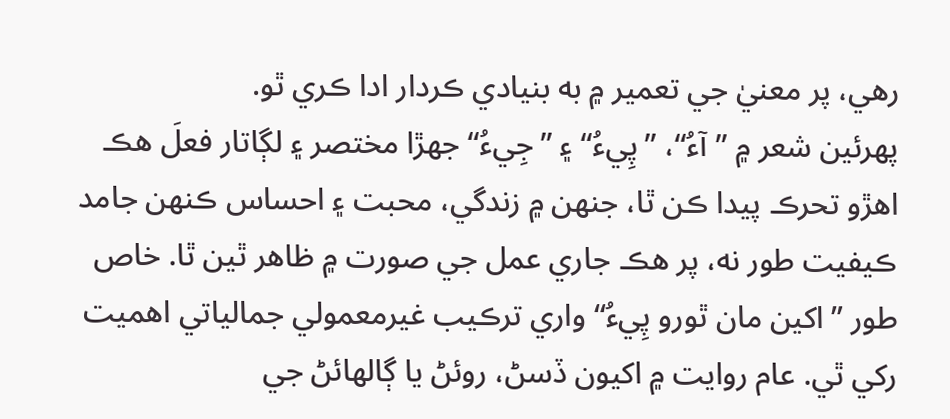رهي، پر معنيٰ جي تعمير ۾ به بنيادي ڪردار ادا ڪري ٿو.
پھرئين شعر ۾ ”آءُ“، ”پِيءُ“ ۽ ”جِيءُ“ جھڙا مختصر ۽ لڳاتار فعلَ هڪ اهڙو تحرڪ پيدا ڪن ٿا، جنھن ۾ زندگي، محبت ۽ احساس ڪنھن جامد ڪيفيت طور نه، پر هڪ جاري عمل جي صورت ۾ ظاهر ٿين ٿا. خاص طور ”اکين مان ٿورو پِيءُ“ واري ترڪيب غيرمعمولي جمالياتي اهميت رکي ٿي. عام روايت ۾ اکيون ڏسڻ، روئڻ يا ڳالهائڻ جي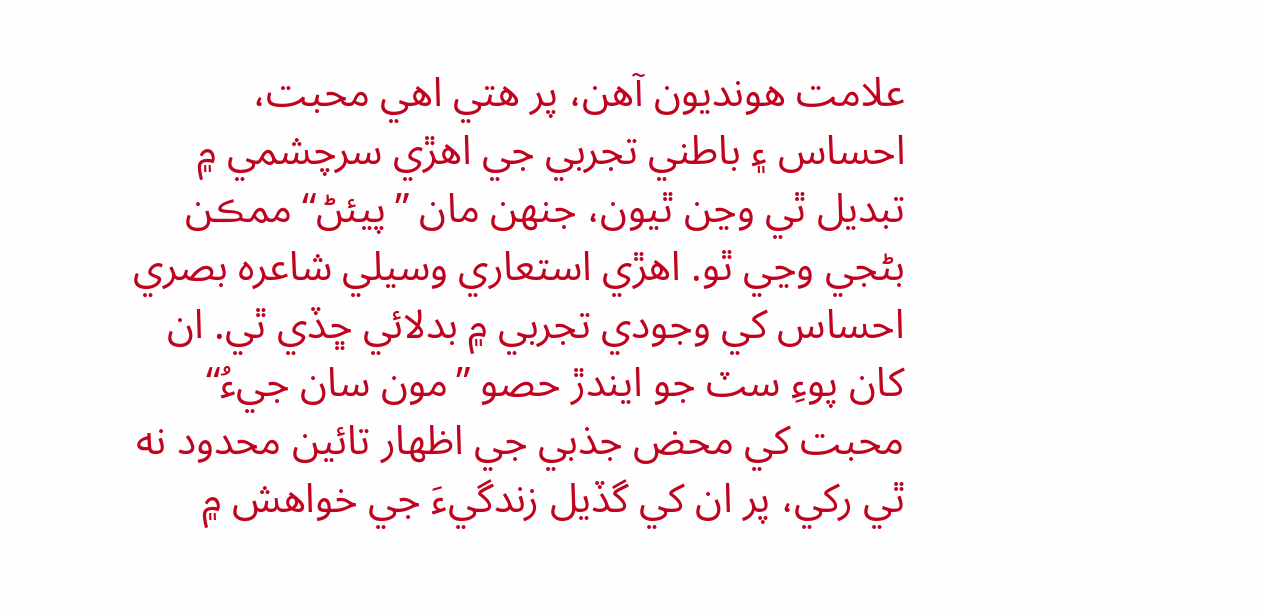علامت هونديون آهن، پر هتي اهي محبت، احساس ۽ باطني تجربي جي اهڙي سرچشمي ۾ تبديل ٿي وڃن ٿيون، جنھن مان ”پيئڻ“ ممڪن بڻجي وڃي ٿو. اهڙي استعاري وسيلي شاعره بصري احساس کي وجودي تجربي ۾ بدلائي ڇڏي ٿي. ان کان پوءِ سٽ جو ايندڙ حصو ”مون سان جيءُ“ محبت کي محض جذبي جي اظھار تائين محدود نه ٿي رکي، پر ان کي گڏيل زندگيءَ جي خواهش ۾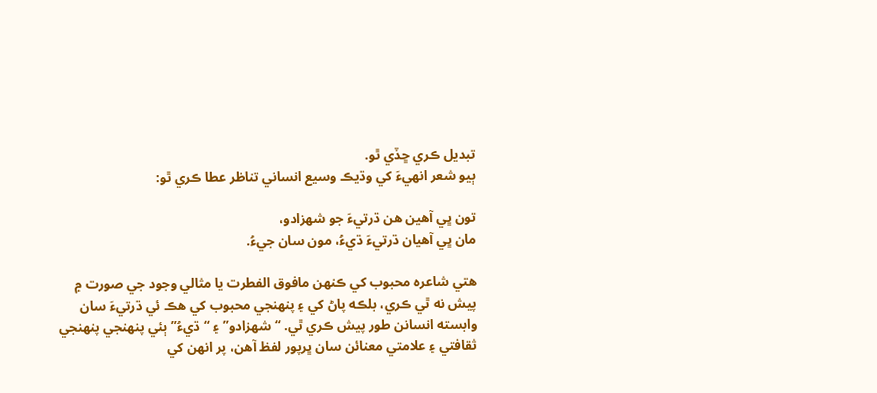تبديل ڪري ڇڏي ٿو.
ٻيو شعر انهيءَ کي وڌيڪ وسيع انساني تناظر عطا ڪري ٿو:

تون ڀي آهين هن ڌرتيءَ جو شھزادو،
مان ڀي آهيان ڌرتيءَ ڌيءُ، مون سان جيءُ.

هتي شاعره محبوب کي ڪنھن مافوق الفطرت يا مثالي وجود جي صورت ۾ پيش نه ٿي ڪري، بلڪه پاڻ کي ۽ پنھنجي محبوب کي هڪ ئي ڌرتيءَ سان وابسته انسانن طور پيش ڪري ٿي. “شھزادو” ۽ “ڌيءُ” ٻئي پنھنجي پنھنجي ثقافتي ۽ علامتي معنائن سان ڀرپور لفظ آهن، پر انهن کي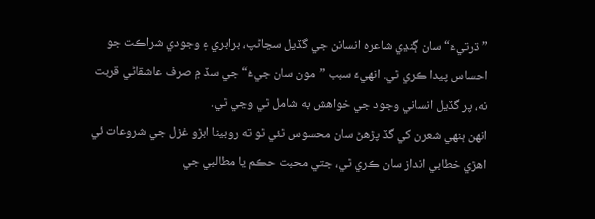”ڌرتيءَ“ سان ڳنڍي شاعره انسانن جي گڏيل سڃاڻپ، برابري ۽ وجودي شراڪت جو احساس پيدا ڪري ٿي. انهيءَ سبب ”مون سان جيءُ“ جي سڏ ۾ صرف عاشقاڻي قربت نه، پر گڏيل انساني وجود جي خواهش به شامل ٿي وڃي ٿي.
انهن ٻنهي شعرن کي گڏ پڙهڻ سان محسوس ٿئي ٿو ته روبينا ابڙو غزل جي شروعات ئي اهڙي خطابي انداز سان ڪري ٿي، جتي محبت حڪم يا مطالبي جي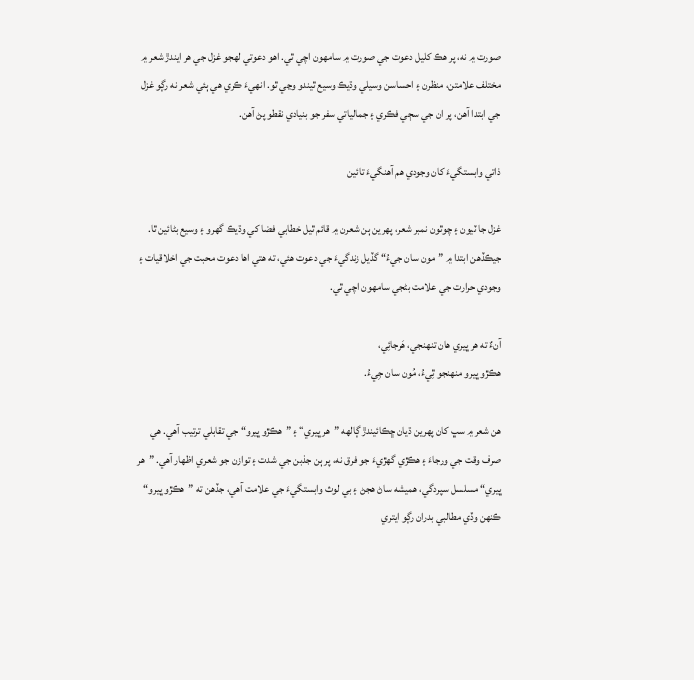صورت ۾ نه، پر هڪ کليل دعوت جي صورت ۾ سامهون اچي ٿي. اهو دعوتي لھجو غزل جي هر ايندڙ شعر ۾ مختلف علامتن، منظرن ۽ احساسن وسيلي وڌيڪ وسيع ٿيندو وڃي ٿو. انهيءَ ڪري هي ٻئي شعر نه رڳو غزل جي ابتدا آهن، پر ان جي سڄي فڪري ۽ جمالياتي سفر جو بنيادي نقطو پڻ آهن.

ذاتي وابستگيءَ کان وجودي هم آهنگيءَ تائين

غزل جا ٽيون ۽ چوٿون نمبر شعر، پھرين ٻن شعرن ۾ قائم ٿيل خطابي فضا کي وڌيڪ گھرو ۽ وسيع بڻائين ٿا. جيڪڏهن ابتدا ۾ ”مون سان جيءُ“ گڏيل زندگيءَ جي دعوت هئي، ته هتي اها دعوت محبت جي اخلاقيات ۽ وجودي حرارت جي علامت بڻجي سامهون اچي ٿي.

آنءٌ ته هر ڀيري هان تنھنجي، هَرجائِي،
هڪڙو ڀيرو منھنجو ٿِيءُ، مُون سان جِيءُ.

هن شعر ۾ سڀ کان پھرين ڌيان ڇڪائيندڙ ڳالهه ”هر ڀيري“ ۽ ”هڪڙو ڀيرو“ جي تقابلي ترتيب آهي. هي صرف وقت جي ورجاءَ ۽ هڪڙي گهڙيءَ جو فرق نه، پر ٻن جذبن جي شدت ۽ توازن جو شعري اظھار آهي. ”هر ڀيري“ مسلسل سپردگي، هميشه ساڻ هجڻ ۽ بي لوث وابستگيءَ جي علامت آهي، جڏهن ته ”هڪڙو ڀيرو“ ڪنھن وڏي مطالبي بدران رڳو ايتري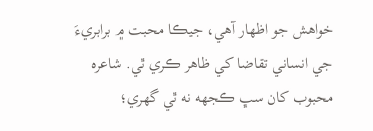خواهش جو اظھار آهي، جيڪا محبت ۾ برابريءَ جي انساني تقاضا کي ظاهر ڪري ٿي. شاعره محبوب کان سڀ ڪجهه نه ٿي گهري؛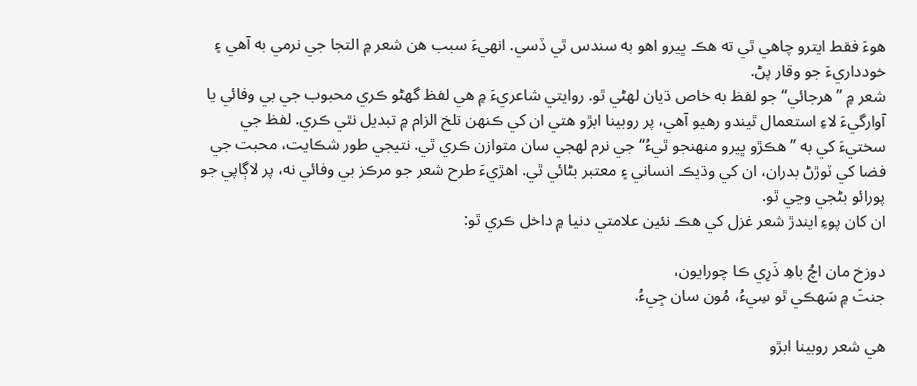هوءَ فقط ايترو چاهي ٿي ته هڪ ڀيرو اهو به سندس ٿي ڏسي. انهيءَ سبب هن شعر ۾ التجا جي نرمي به آهي ۽ خودداريءَ جو وقار پڻ.
شعر ۾ ”هرجائي“ جو لفظ به خاص ڌيان لھڻي ٿو. روايتي شاعريءَ ۾ هي لفظ گهڻو ڪري محبوب جي بي وفائي يا آوارگيءَ لاءِ استعمال ٿيندو رهيو آهي، پر روبينا ابڙو هتي ان کي ڪنھن تلخ الزام ۾ تبديل نٿي ڪري. لفظ جي سختيءَ کي به ”هڪڙو ڀيرو منھنجو ٿيءُ“ جي نرم لھجي سان متوازن ڪري ٿي. نتيجي طور شڪايت، محبت جي فضا کي ٽوڙڻ بدران، ان کي وڌيڪ انساني ۽ معتبر بڻائي ٿي. اهڙيءَ طرح شعر جو مرڪز بي وفائي نه، پر لاڳاپي جو پورائو بڻجي وڃي ٿو.
ان کان پوءِ ايندڙ شعر غزل کي هڪ نئين علامتي دنيا ۾ داخل ڪري ٿو:

دوزخ مان اچُ باھِ ذَرِي ڪا چورايون،
جنتَ ۾ سَھڪي ٿو سِيءُ، مُون سان جِيءُ.

هي شعر روبينا ابڙو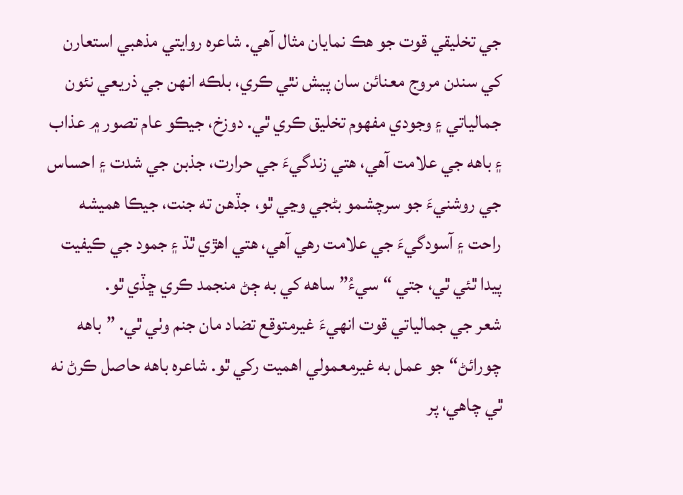جي تخليقي قوت جو هڪ نمايان مثال آهي. شاعره روايتي مذهبي استعارن کي سندن مروج معنائن سان پيش نٿي ڪري، بلڪه انهن جي ذريعي نئون جمالياتي ۽ وجودي مفھوم تخليق ڪري ٿي. دوزخ، جيڪو عام تصور ۾ عذاب ۽ باهه جي علامت آهي، هتي زندگيءَ جي حرارت، جذبن جي شدت ۽ احساس جي روشنيءَ جو سرچشمو بڻجي وڃي ٿو، جڏهن ته جنت، جيڪا هميشه راحت ۽ آسودگيءَ جي علامت رهي آهي، هتي اهڙي ٿڌ ۽ جمود جي ڪيفيت پيدا ٿئي ٿي، جتي “سيءُ” ساهه کي به ڄڻ منجمد ڪري ڇڏي ٿو.
شعر جي جمالياتي قوت انهيءَ غيرمتوقع تضاد مان جنم وٺي ٿي. ”باهه چورائڻ“ جو عمل به غيرمعمولي اهميت رکي ٿو. شاعره باهه حاصل ڪرڻ نه ٿي چاهي، پر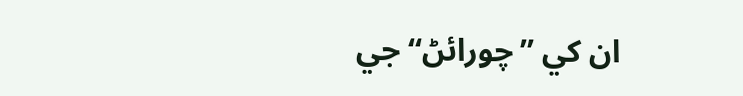ان کي ”چورائڻ“ جي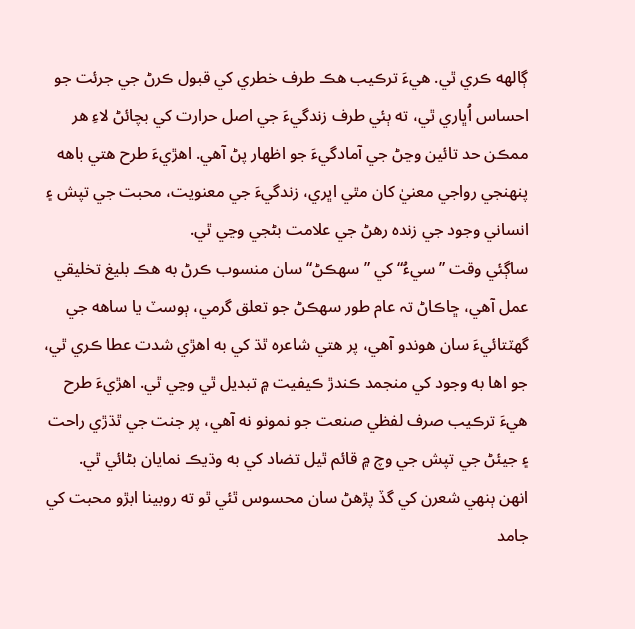ڳالهه ڪري ٿي. هيءَ ترڪيب هڪ طرف خطري کي قبول ڪرڻ جي جرئت جو احساس اُڀاري ٿي، ته ٻئي طرف زندگيءَ جي اصل حرارت کي بچائڻ لاءِ هر ممڪن حد تائين وڃڻ جي آمادگيءَ جو اظھار پڻ آهي. اهڙيءَ طرح هتي باهه پنھنجي رواجي معنيٰ کان مٿي اڀري، زندگيءَ جي معنويت، محبت جي تپش ۽ انساني وجود جي زنده رهڻ جي علامت بڻجي وڃي ٿي.
ساڳئي وقت ”سيءُ“ کي ”سهڪڻ“ سان منسوب ڪرڻ به هڪ بليغ تخليقي عمل آهي، ڇاڪاڻ تہ عام طور سهڪڻ جو تعلق گرمي، ٻوسٽ يا ساهه جي گهٽتائيءَ سان هوندو آهي، پر هتي شاعره ٿڌ کي به اهڙي شدت عطا ڪري ٿي، جو اها به وجود کي منجمد ڪندڙ ڪيفيت ۾ تبديل ٿي وڃي ٿي. اهڙيءَ طرح هيءَ ترڪيب صرف لفظي صنعت جو نمونو نه آهي، پر جنت جي ٿڌڙي راحت ۽ جيئڻ جي تپش جي وچ ۾ قائم ٿيل تضاد کي به وڌيڪ نمايان بڻائي ٿي.
انهن ٻنهي شعرن کي گڏ پڙهڻ سان محسوس ٿئي ٿو ته روبينا ابڙو محبت کي جامد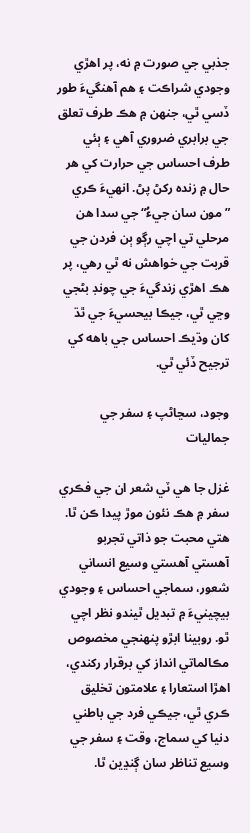جذبي جي صورت ۾ نه، پر اهڙي وجودي شراڪت ۽ هم آهنگيءَ طور ڏسي ٿي، جنھن ۾ هڪ طرف تعلق جي برابري ضروري آهي ۽ ٻئي طرف احساس جي حرارت کي هر حال ۾ زنده رکڻ پڻ. انهيءَ ڪري ”مون سان جيءُ“ جي سدا هن مرحلي تي اچي رڳو ٻن فردن جي قربت جي خواهش نه ٿي رهي، پر هڪ اهڙي زندگيءَ جي چونڊ بڻجي وڃي ٿي، جيڪا بيحسيءَ جي ٿڌ کان وڌيڪ احساس جي باهه کي ترجيح ڏئي ٿي.

وجود، سڃاڻپ ۽ سفر جي جماليات

غزل جا هي ٽي شعر ان جي فڪري سفر ۾ هڪ نئون موڙ پيدا ڪن ٿا. هتي محبت جو ذاتي تجربو آهستي آهستي وسيع انساني شعور، سماجي احساس ۽ وجودي بيچينيءَ ۾ تبديل ٿيندو نظر اچي ٿو. روبينا ابڙو پنھنجي مخصوص مڪالماتي انداز کي برقرار رکندي، اهڙا استعارا ۽ علامتون تخليق ڪري ٿي، جيڪي فرد جي باطني دنيا کي سماج، وقت ۽ سفر جي وسيع تناظر سان ڳنڍين ٿا.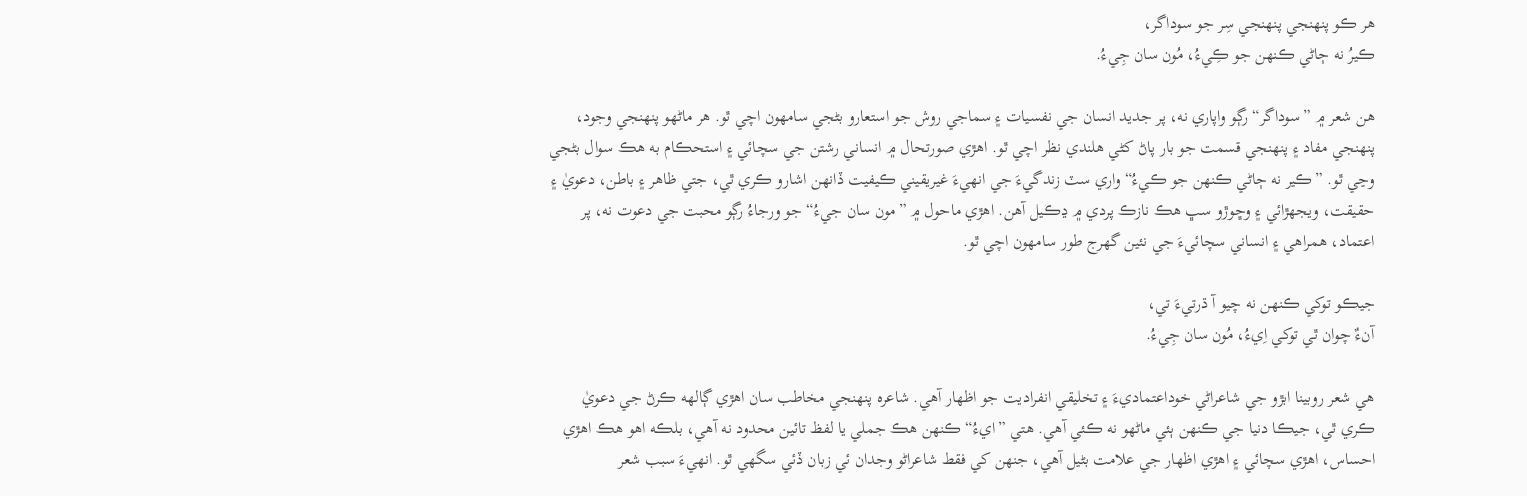ھر ڪو پنھنجي پنھنجي سِر جو سوداگر،
ڪيرُ نه ڄاڻي ڪنھن جو ڪِيءُ، مُون سان جِيءُ.

هن شعر ۾ ”سوداگر“ رڳو واپاري نه، پر جديد انسان جي نفسيات ۽ سماجي روش جو استعارو بڻجي سامهون اچي ٿو. هر ماڻهو پنھنجي وجود، پنھنجي مفاد ۽ پنھنجي قسمت جو بار پاڻ کڻي هلندي نظر اچي ٿو. اهڙي صورتحال ۾ انساني رشتن جي سچائي ۽ استحڪام به هڪ سوال بڻجي وڃي ٿو. ”ڪير نه ڄاڻي ڪنھن جو ڪيءُ“ واري سٽ زندگيءَ جي انهيءَ غيريقيني ڪيفيت ڏانھن اشارو ڪري ٿي، جتي ظاهر ۽ باطن، دعويٰ ۽ حقيقت، ويجهڙائي ۽ وڇوڙو سڀ هڪ نازڪ پردي ۾ ڍڪيل آهن. اهڙي ماحول ۾ ”مون سان جيءُ“ جو ورجاءُ رڳو محبت جي دعوت نه، پر اعتماد، همراهي ۽ انساني سچائيءَ جي نئين گهرج طور سامهون اچي ٿو.

جيڪو توکي ڪنھن نه چيو آ ڌرتيءَ تي،
آنءٌ چوان ٿي توکي اِيءُ، مُون سان جِيءُ.

هي شعر روبينا ابڙو جي شاعراڻي خوداعتماديءَ ۽ تخليقي انفراديت جو اظھار آهي. شاعره پنھنجي مخاطب سان اهڙي ڳالهه ڪرڻ جي دعويٰ ڪري ٿي، جيڪا دنيا جي ڪنھن ٻئي ماڻهو نه ڪئي آهي. هتي ”ايءُ“ ڪنھن هڪ جملي يا لفظ تائين محدود نه آهي، بلڪه اهو هڪ اهڙي احساس، اهڙي سچائي ۽ اهڙي اظھار جي علامت بڻيل آهي، جنھن کي فقط شاعراڻو وجدان ئي زبان ڏئي سگهي ٿو. انهيءَ سبب شعر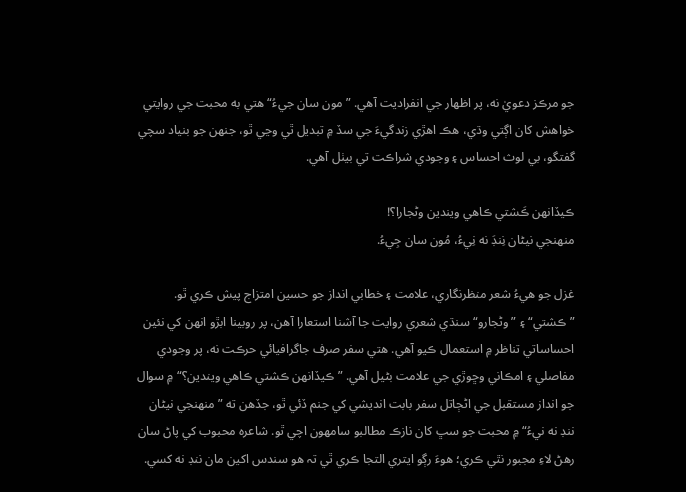جو مرڪز دعويٰ نه، پر اظھار جي انفراديت آهي. ”مون سان جيءُ“ هتي به محبت جي روايتي خواهش کان اڳتي وڌي، هڪ اهڙي زندگيءَ جي سڏ ۾ تبديل ٿي وڃي ٿو، جنھن جو بنياد سچي گفتگو، بي لوث احساس ۽ وجودي شراڪت تي بيٺل آهي.

ڪيڏانھن ڪَشتي ڪاھي ويندين وڻجارا؟!
منھنجي نيڻان نِنڊَ نه نِيءُ، مُون سان جِيءُ.

غزل جو هيءُ شعر منظرنگاري، علامت ۽ خطابي انداز جو حسين امتزاج پيش ڪري ٿو. ”ڪشتي“ ۽ ”وڻجارو“ سنڌي شعري روايت جا آشنا استعارا آهن، پر روبينا ابڙو انهن کي نئين احساساتي تناظر ۾ استعمال ڪيو آهي. هتي سفر صرف جاگرافيائي حرڪت نه، پر وجودي مفاصلي ۽ امڪاني وڇوڙي جي علامت بڻيل آهي. ”ڪيڏانھن ڪشتي ڪاھي ويندين؟“ ۾ سوال جو انداز مستقبل جي اڻڄاتل سفر بابت انديشي کي جنم ڏئي ٿو، جڏهن ته ”منھنجي نيڻان ننڊ نه نيءُ“ ۾ محبت جو سڀ کان نازڪ مطالبو سامهون اچي ٿو. شاعره محبوب کي پاڻ سان رهڻ لاءِ مجبور نٿي ڪري؛ هوءَ رڳو ايتري التجا ڪري ٿي تہ هو سندس اکين مان ننڊ نه کسي.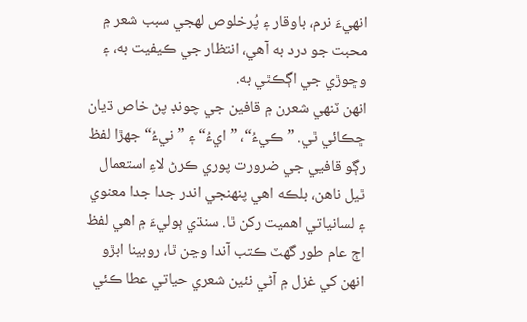انهيءَ نرم، باوقار ۽ پُرخلوص لھجي سبب شعر ۾ محبت جو درد به آهي، انتظار جي ڪيفيت به، ۽ وڇوڙي جي اڳڪٿي به.
انهن ٽنهي شعرن ۾ قافين جي چونڊ پڻ خاص ڌيان ڇڪائي ٿي. ”ڪيءُ“، ”ايءُ“ ۽ ”نيءُ“ جھڙا لفظ رڳو قافيي جي ضرورت پوري ڪرڻ لاءِ استعمال ٿيل ناهن، بلڪه اهي پنھنجي اندر جدا جدا معنوي ۽ لسانياتي اهميت رکن ٿا. سنڌي ٻوليءَ ۾ اهي لفظ اڄ عام طور گهٽ ڪتب آندا وڃن ٿا، روبينا ابڙو انهن کي غزل ۾ آڻي نئين شعري حياتي عطا ڪئي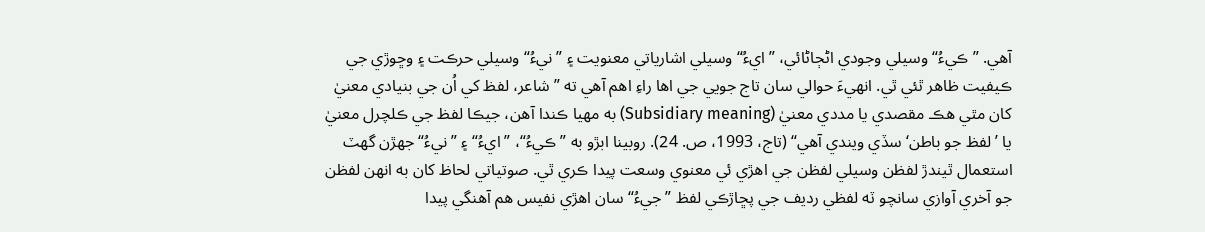آهي. ”ڪيءُ“ وسيلي وجودي اڻڄاڻائي، ”ايءُ“ وسيلي اشارياتي معنويت ۽ ”نيءُ“ وسيلي حرڪت ۽ وڇوڙي جي ڪيفيت ظاهر ٿئي ٿي. انهيءَ حوالي سان تاج جويي جي اها راءِ اهم آهي ته ”شاعر، لفظ کي اُن جي بنيادي معنيٰ کان مٿي هڪ مقصدي يا مددي معنيٰ (Subsidiary meaning) به مھيا ڪندا آهن، جيڪا لفظ جي ڪلچرل معنيٰ يا ’لفظ جو باطن‘ سڏي ويندي آهي“ (تاج، 1993، ص. 24). روبينا ابڙو به ”ڪيءُ“، ”ايءُ“ ۽ ”نيءُ“ جھڙن گهٽ استعمال ٿيندڙ لفظن وسيلي لفظن جي اهڙي ئي معنوي وسعت پيدا ڪري ٿي. صوتياتي لحاظ کان به انهن لفظن جو آخري آوازي سانچو ٽه لفظي رديف جي پڇاڙڪي لفظ ”جيءُ“ سان اهڙي نفيس هم آهنگي پيدا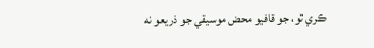ڪري ٿو، جو قافيو محض موسيقي جو ذريعو نه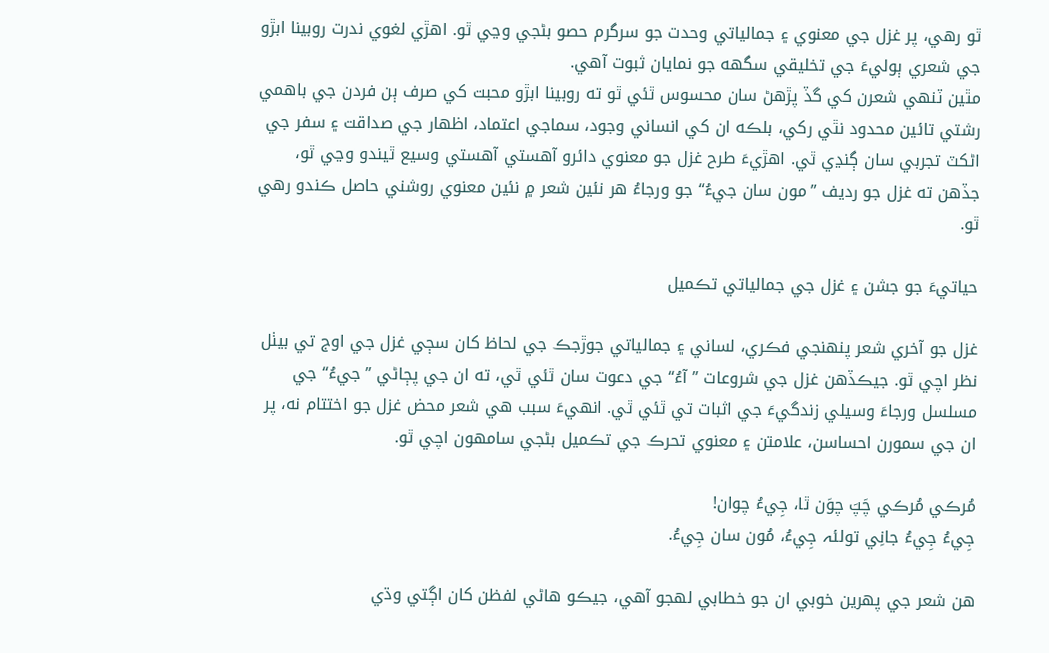ٿو رهي، پر غزل جي معنوي ۽ جمالياتي وحدت جو سرگرم حصو بڻجي وڃي ٿو. اهڙي لغوي ندرت روبينا ابڙو جي شعري ٻوليءَ جي تخليقي سگهه جو نمايان ثبوت آهي.
مٿين ٽنهي شعرن کي گڏ پڙهڻ سان محسوس ٿئي ٿو ته روبينا ابڙو محبت کي صرف ٻن فردن جي باهمي رشتي تائين محدود نٿي رکي، بلڪه ان کي انساني وجود، سماجي اعتماد، اظھار جي صداقت ۽ سفر جي اڻکٽ تجربي سان ڳنڍي ٿي. اهڙيءَ طرح غزل جو معنوي دائرو آهستي آهستي وسيع ٿيندو وڃي ٿو، جڏهن ته غزل جو رديف ”مون سان جيءُ“ جو ورجاءُ هر نئين شعر ۾ نئين معنوي روشني حاصل ڪندو رهي ٿو.

حياتيءَ جو جشن ۽ غزل جي جمالياتي تڪميل

غزل جو آخري شعر پنھنجي فڪري، لساني ۽ جمالياتي جوڙجڪ جي لحاظ کان سڄي غزل جي اوج تي بيٺل نظر اچي ٿو. جيڪڏهن غزل جي شروعات ”آءُ“ جي دعوت سان ٿئي ٿي، ته ان جي پڄاڻي ”جيءُ“ جي مسلسل ورجاءَ وسيلي زندگيءَ جي اثبات تي ٿئي ٿي. انهيءَ سبب هي شعر محض غزل جو اختتام نه، پر ان جي سمورن احساسن، علامتن ۽ معنوي تحرڪ جي تڪميل بڻجي سامهون اچي ٿو.

مُرڪي مُرڪي چَپَ چوَن ٿا، جِيءُ چوان!
جِيءُ جِيءُ جانِي تولئہ جِيءُ، مُون سان جِيءُ.

هن شعر جي پھرين خوبي ان جو خطابي لھجو آهي، جيڪو هاڻي لفظن کان اڳتي وڌي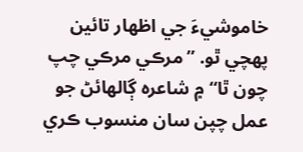خاموشيءَ جي اظھار تائين پھچي ٿو. ”مرڪي مرڪي چپ چون ٿا“ ۾ شاعره ڳالهائڻ جو عمل چپن سان منسوب ڪري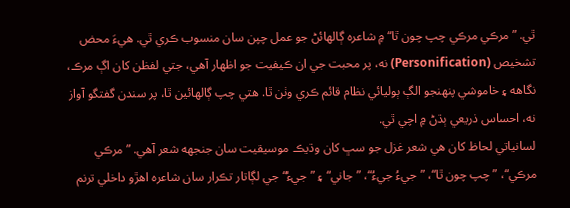ٿي. ”مرڪي مرڪي چپ چون ٿا“ ۾ شاعره ڳالهائڻ جو عمل چپن سان منسوب ڪري ٿي. هيءَ محض تشخيص (Personification) نه، پر محبت جي ان ڪيفيت جو اظھار آهي، جتي لفظن کان اڳ مرڪ، نگاهه ۽ خاموشي پنھنجو الڳ ٻوليائي نظام قائم ڪري وٺن ٿا. هتي چپ ڳالهائين ٿا، پر سندن گفتگو آواز نه، احساس ذريعي ٻڌڻ ۾ اچي ٿي.
لسانياتي لحاظ کان هي شعر غزل جو سڀ کان وڌيڪ موسيقيت سان جنجهه شعر آهي. ”مرڪي مرڪي“، ”چپ چون ٿا“، ”جيءُ جيءُ“، ”جاني“ ۽ ”جيءُ“ جي لڳاتار تڪرار سان شاعره اهڙو داخلي ترنم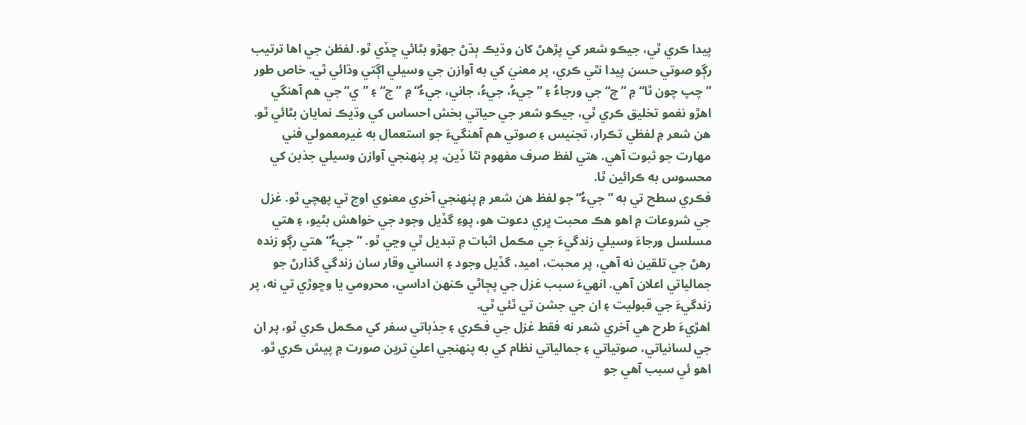پيدا ڪري ٿي، جيڪو شعر کي پڙهڻ کان وڌيڪ ٻڌڻ جھڙو بڻائي ڇڏي ٿو. لفظن جي اها ترتيب رڳو صوتي حسن پيدا نٿي ڪري، پر معنيٰ کي به آوازن جي وسيلي اڳتي وڌائي ٿي. خاص طور ”چپ چون ٿا“ ۾ ”چ“ جي ورجاءُ ۽ ”جيءُ، جيءُ، جاني، جيءُ“ ۾ ”ج“ ۽ ”ي“ جي هم آهنگي اهڙو نغمو تخليق ڪري ٿي، جيڪو شعر جي حياتي بخش احساس کي وڌيڪ نمايان بڻائي ٿو.
هن شعر ۾ لفظي تڪرار، تجنيس ۽ صوتي هم آهنگيءَ جو استعمال به غيرمعمولي فني مھارت جو ثبوت آهي. هتي لفظ صرف مفھوم نٿا ڏين، پر پنهنجي آوازن وسيلي جذبن کي محسوس به ڪرائين ٿا.
فڪري سطح تي به ”جيءُ“ جو لفظ هن شعر ۾ پنھنجي آخري معنوي اوج تي پھچي ٿو. غزل جي شروعات ۾ اهو هڪ محبت ڀري دعوت هو، پوءِ گڏيل وجود جي خواهش بڻيو، ۽ هتي مسلسل ورجاءَ وسيلي زندگيءَ جي مڪمل اثبات ۾ تبديل ٿي وڃي ٿو. ”جيءُ“ هتي رڳو زنده رهڻ جي تلقين نه آهي، پر محبت، اميد، گڏيل وجود ۽ انساني وقار سان زندگي گذارڻ جو جمالياتي اعلان آهي. انهيءَ سبب غزل جي پڄاڻي ڪنھن اداسي، محرومي يا وڇوڙي تي نه، پر زندگيءَ جي قبوليت ۽ ان جي جشن تي ٿئي ٿي.
اهڙيءَ طرح هي آخري شعر نه فقط غزل جي فڪري ۽ جذباتي سفر کي مڪمل ڪري ٿو، پر ان جي لسانياتي، صوتياتي ۽ جمالياتي نظام کي به پنھنجي اعليٰ ترين صورت ۾ پيش ڪري ٿو. اهو ئي سبب آهي جو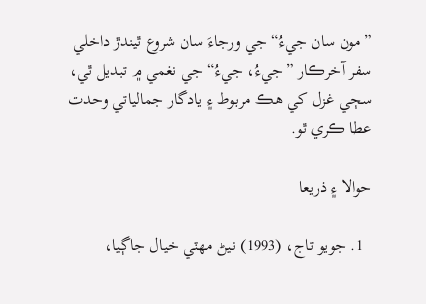”مون سان جيءُ“ جي ورجاءَ سان شروع ٿيندڙ داخلي سفر آخرڪار ”جيءُ، جيءُ“ جي نغمي ۾ تبديل ٿي، سڄي غزل کي هڪ مربوط ۽ يادگار جمالياتي وحدت عطا ڪري ٿو.

حوالا ۽ ذريعا

  1. جويو تاج، (1993) نيڻ مھٽي خيال جاڳيا،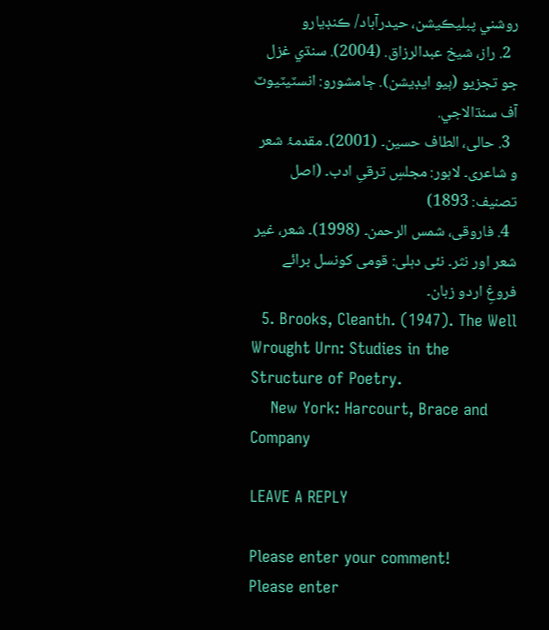روشني پبليڪيشن، حيدرآباد/ ڪنڊيارو
  2. راز، شيخ عبدالرزاق. (2004). سنڌي غزل جو تجزيو (ٻيو ايڊيشن). ڄامشورو: انسٽيٽيوٽ آف سنڌالاجي.
  3. حالی، الطاف حسین۔ (2001)۔ مقدمۂ شعر و شاعری۔ لاہور: مجلسِ ترقیِ ادب۔ (اصل تصنیف: 1893)
  4. فاروقی، شمس الرحمن۔ (1998)۔ شعر، غیر شعر اور نثر۔ نئی دہلی: قومی کونسل برائے فروغِ اردو زبان۔
  5. Brooks, Cleanth. (1947). The Well Wrought Urn: Studies in the Structure of Poetry.
    New York: Harcourt, Brace and Company

LEAVE A REPLY

Please enter your comment!
Please enter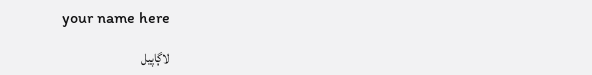your name here

لاڳاپيل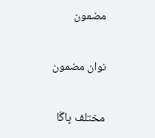مضمون

نوان مضمون

مختلف ڀاڱا